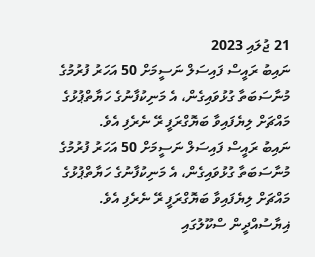21 ޖުލައި 2023
ނައިބު ރައީސް ފައިސަލް ނަސީމަށް 50 އަހަރު ފުރުމުގެ މުނާސަބަތާ ގުޅުވައިގެން، އެ މަނިކުފާނުގެ ހަޔާތްޕުޅުގެ މައްޗަށް ލިޔެފައިވާ ބަޔޮގްރަފީ ރޭ ނެރެފި އެވެ.
ނައިބު ރައީސް ފައިސަލް ނަސީމަށް 50 އަހަރު ފުރުމުގެ މުނާސަބަތާ ގުޅުވައިގެން، އެ މަނިކުފާނުގެ ހަޔާތްޕުޅުގެ މައްޗަށް ލިޔެފައިވާ ބަޔޮގްރަފީ ރޭ ނެރެފި އެވެ.
ޣިޔާސުއްދީން ސްކޫލުގައި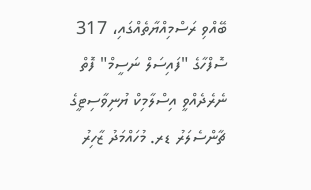ބޭއްވި ރަސްމިއްޔާތެއްގައި، 317 ސޮފްހާގެ "ފައިސަލް ނަސީމް" ފޮތް ނެރެދެއްވީ އިސްލާމިކް ޔުނިވާސިޓީގެ ޗާންސެލަރު ޑރ. މުހައްމަދު ޒާހިރު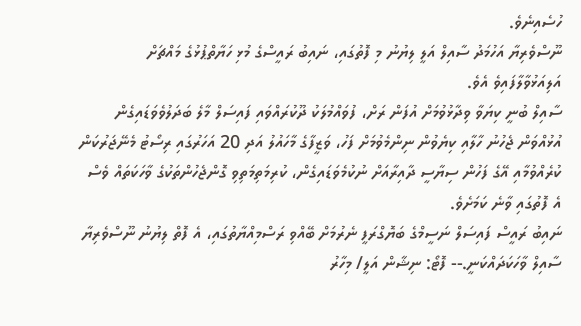ހުސެއިނެވެ.
ނޫސްވެރިޔާ އަހުމަދު ސާއިލް އަލީ ލިޔުނު މި ފޮތުގައި، ނައިބު ރައީސްގެ މުޅި ހަޔާތްޕުޅުގެ މައްޗަށް އަލިއަޅުވާލާފައިވެ އެވެ.
ސާއިލް ބުނީ ކިޔަވާ ވިދާޅުވުމަށް އުފަން ރަށް، ފުވައްމުލަކު ދޫކުރައްވައި ފައިސަލް މާލެ ބަދަލުވެވަޑައިގެން އުޅުއްވަން ޖެހުނު ހާލާއި ކިޔެވުން ނިންމެވުމަށް ފަހު، ވަޒީފާގެ މާހައުލު އަދި 20 އަހަރުގައި ރިސޯޓު މެނޭޖަރުކަން ކުރެއްވުމާއި އޭގެ ފަހުން ސިޔާސީ ދާއިރާއަށް ނުކުމެވަޑައިގެން، ކުރިމަތިމަތިވި ގޮންޖެހުންތަކުގެ ވާހަކަތައް ވެސް އެ ފޮތުގައި ވާނެ ކަމަށެވެ.
ނައިބު ރައީސް ފައިސަލް ނަސީމްގެ ބަޔޮގްރަފީ ނެރުމަށް ބޭއްވި ރަސްމިއްޔާތުގައި، އެ ފޮތް ލިޔުނު ނޫސްވެރިޔާ ސާއިލް ވާހަކަދައްކަނީ.-- ފޮޓޯ: ނިޝާން އަލީ/ މިހާރު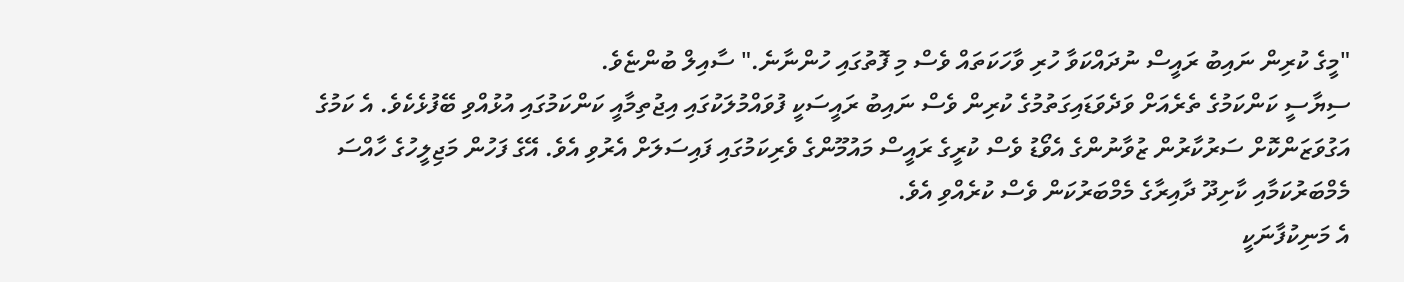"މީގެ ކުރިން ނައިބު ރައީސް ނުދައްކަވާ ހުރި ވާހަކަތައް ވެސް މި ފޮތުގައި ހުންނާނެ." ސާއިލް ބުންޏެވެ.
ސިޔާސީ ކަންކަމުގެ ތެރެއަށް ވަދެވަޑައިގަތުމުގެ ކުރިން ވެސް ނައިބު ރައީސަކީ ފުވައްމުލަކުގައި އިޖުތިމާއީ ކަންކަމުގައި އުޅުއްވި ބޭފުޅެކެވެ. އެ ކަމުގެ އަގުވަޒަންކޮށް ސަރުކާރުން ޒުވާނުންގެ އެވޯޑު ވެސް ކުރީގެ ރައީސް މައުމޫންގެ ވެރިކަމުގައި ފައިސަލަށް އެރުވި އެވެ. އޭގެ ފަހުން މަޖިލީހުގެ ހާއްސަ މެމްބަރުކަމާއި ކާށިދޫ ދާއިރާގެ މެމްބަރުކަން ވެސް ކުރެއްވި އެވެ.
އެ މަނިކުފާނަކީ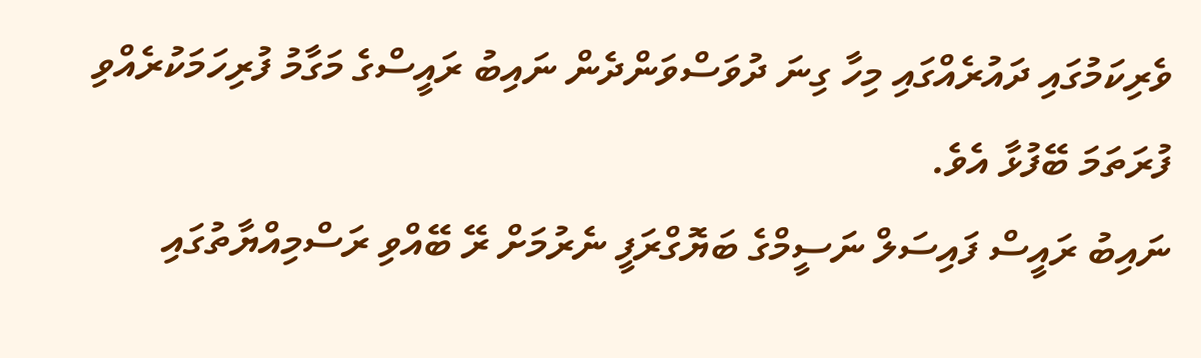ވެރިކަމުގައި ދައުރެއްގައި މިހާ ގިނަ ދުވަސްވަންދެން ނައިބު ރައީސްގެ މަގާމު ފުރިހަމަކުރެއްވި ފުރަތަމަ ބޭފުޅާ އެވެ.
ނައިބު ރައީސް ފައިސަލް ނަސީމްގެ ބަޔޮގްރަފީ ނެރުމަށް ރޭ ބޭއްވި ރަސްމިއްޔާތުގައި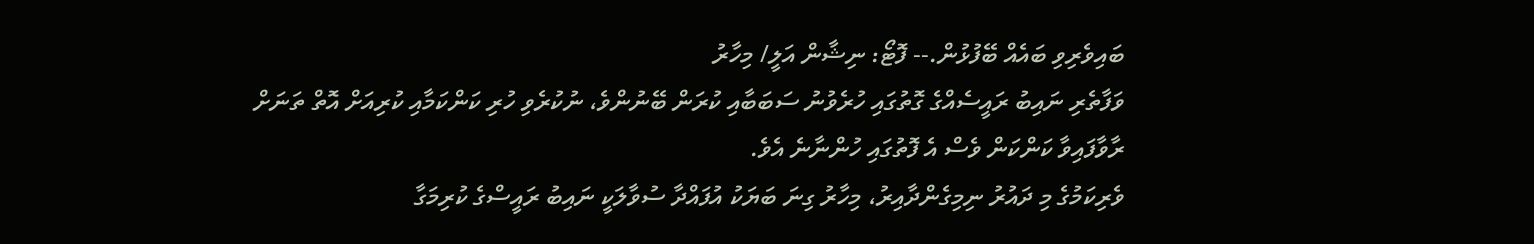ބައިވެރިވި ބައެއް ބޭފުޅުން.-- ފޮޓޯ: ނިޝާން އަލީ/ މިހާރު
ވަފާތެރި ނައިބު ރައީސެއްގެ ގޮތުގައި ހުރެވުނު ސަބަބާއި ކުރަން ބޭނުންވެ، ނުކުރެވި ހުރި ކަންކަމާއި ކުރިއަށް އޮތް ތަނަށް ރާވާފައިވާ ކަންކަން ވެސް އެ ފޮތުގައި ހުންނާނެ އެވެ.
ވެރިކަމުގެ މި ދައުރު ނިމިގެންދާއިރު، މިހާރު ގިނަ ބަޔަކު އުފައްދާ ސުވާލަކީ ނައިބު ރައީސްގެ ކުރިމަގާ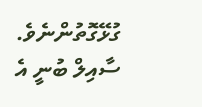ގުޅޭގޮތުންނެވެ. ސާއިލް ބުނީ އެ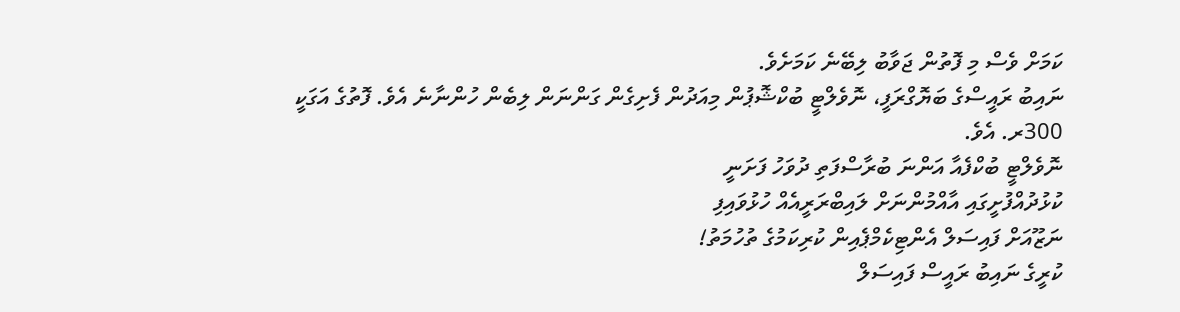ކަމަށް ވެސް މި ފޮތުން ޖަވާބު ލިބޭނެ ކަމަށެވެ.
ނައިބު ރައީސްގެ ބަޔޮގްރަފީ، ނޮވެލްޓީ ބުކްޝޮޕުން މިއަދުން ފެށިގެން ގަންނަން ލިބެން ހުންނާނެ އެވެ. ފޮތުގެ އަގަކީ 300ރ. އެވެ.
ނޮވެލްޓީ ބުކްފެއާ އަންނަ ބުރާސްފަތި ދުވަހު ފަށަނީ
ކުޅުދުއްފުށީގައި އާއްމުންނަށް ލައިބްރަރީއެއް ހުޅުވައިފި
ނަޒޫއަށް ފައިސަލް އެންޓިކެމްޕެއިން ކުރިކަމުގެ ތުހުމަތު!
ކުރީގެ ނައިބު ރައީސް ފައިސަލް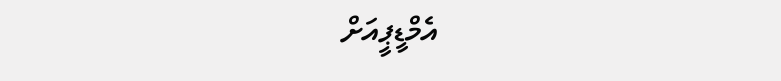އެމްޑީޕީއަށް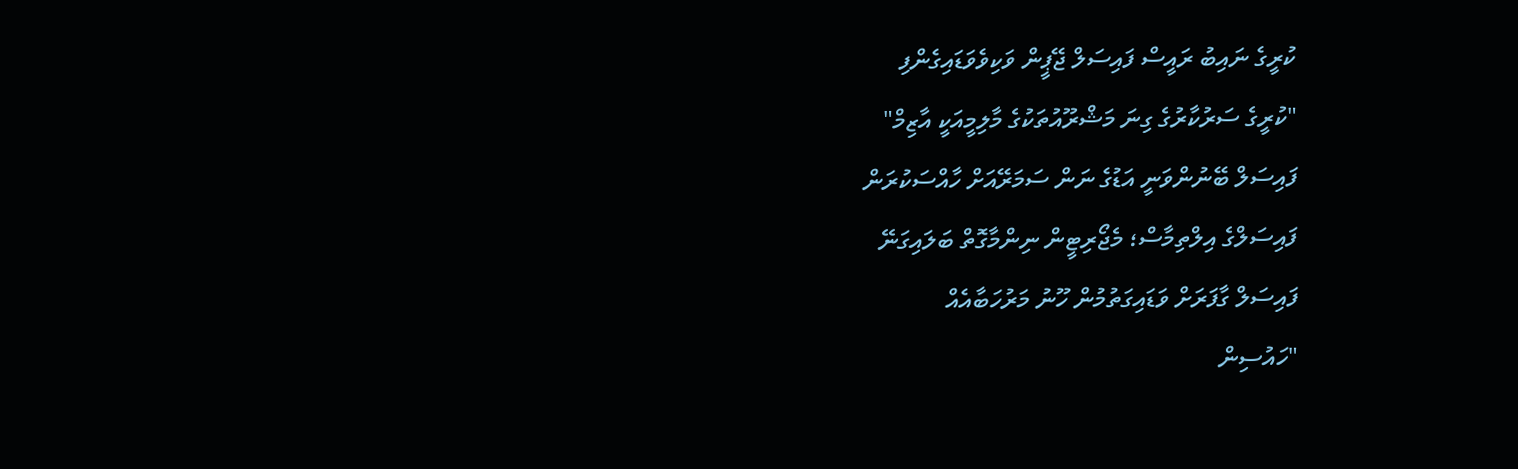ކުރީގެ ނައިބު ރައީސް ފައިސަލް ޖޭޕީން ވަކިވެވަޑައިގެންފި
"ކުރީގެ ސަރުކާރުގެ ގިނަ މަޝްރޫއުތަކުގެ މާލިމީއަކީ އާޒިމް"
ފައިސަލް ބޭނުންވަނީ އަޑުގެ ނަން ސަމަރޭއަށް ހާއްސަކުރަން
ފައިސަލްގެ އިލްތިމާސް؛ މެޖޯރިޓީން ނިންމާގޮތް ބަލައިގަނޭ
ފައިސަލް ގާފަރަށް ވަޑައިގަތުމުން ހޫނު މަރުހަބާއެއް
"ހައުސިން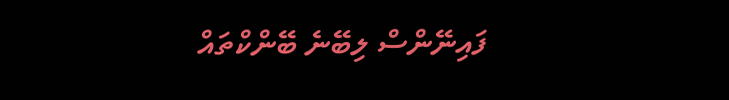ފައިނޭންސް ލިބޭނެ ބޭންކްތައް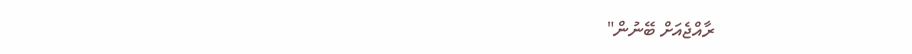ރާއްޖެއަށް ބޭނުން"